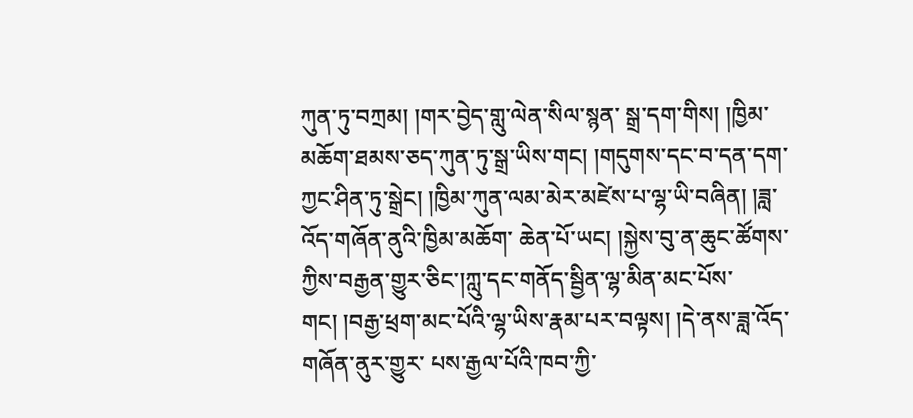ཀུན་ཏུ་བཀྲམ། །གར་བྱེད་གླུ་ལེན་སིལ་སྙན་ སྒྲ་དག་གིས། །ཁྱིམ་མཆོག་ཐམས་ཅད་ཀུན་ཏུ་སྒྲ་ཡིས་གང། །གདུགས་དང་བ་དན་དག་ཀྱང་ཤིན་ཏུ་སྒྲེང། །ཁྱིམ་ཀུན་ལམ་མེར་མཛེས་པ་ལྷ་ཡི་བཞིན། །ཟླ་འོད་གཞོན་ནུའི་ཁྱིམ་མཆོག་ ཆེན་པོ་ཡང། །སྐྱེས་བུ་ན་ཆུང་ཚོགས་ཀྱིས་བརྒྱན་གྱུར་ཅིང་།ཀླུ་དང་གནོད་སྦྱིན་ལྷ་མིན་མང་པོས་གང། །བརྒྱ་ཕྲག་མང་པོའི་ལྷ་ཡིས་རྣམ་པར་བལྟས། །དེ་ནས་ཟླ་འོད་གཞོན་ནུར་གྱུར་ པས་རྒྱལ་པོའི་ཁབ་ཀྱི་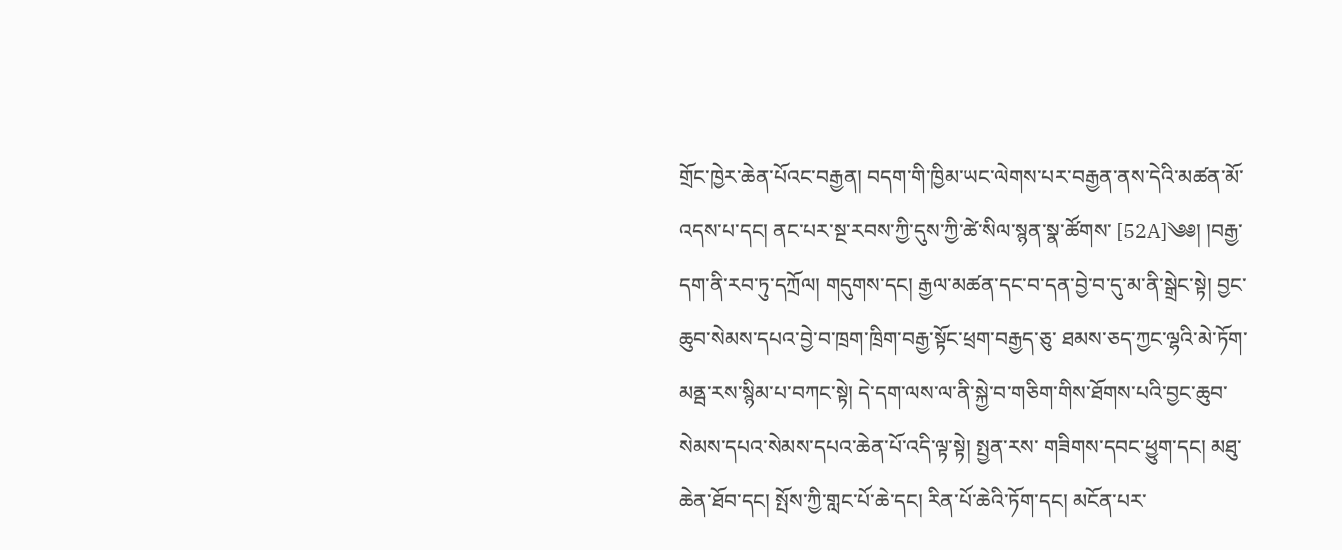གྲོང་ཁྱེར་ཆེན་པོའང་བརྒྱན། བདག་གི་ཁྱིམ་ཡང་ལེགས་པར་བརྒྱན་ནས་དེའི་མཚན་མོ་འདས་པ་དང། ནང་པར་སྔ་རབས་ཀྱི་དུས་ཀྱི་ཚེ་སིལ་སྙན་སྣ་ཚོགས་ [52A]༄༅། །བརྒྱ་དག་ནི་རབ་ཏུ་དཀྲོལ། གདུགས་དང། རྒྱལ་མཚན་དང་བ་དན་བྱེ་བ་དུ་མ་ནི་སྒྲེང་སྟེ། བྱང་ཆུབ་སེམས་དཔའ་བྱེ་བ་ཁྲག་ཁྲིག་བརྒྱ་སྟོང་ཕྲག་བརྒྱད་ཅུ་ ཐམས་ཅད་ཀྱང་ལྷའི་མེ་ཏོག་མནྦ་རས་སྙིམ་པ་བཀང་སྟེ། དེ་དག་ལས་ལ་ནི་སྐྱེ་བ་གཅིག་གིས་ཐོགས་པའི་བྱང་ཆུབ་སེམས་དཔའ་སེམས་དཔའ་ཆེན་པོ་འདི་ལྟ་སྟེ། སྤྱན་རས་ གཟིགས་དབང་ཕྱུག་དང། མཐུ་ཆེན་ཐོབ་དང། སྤོས་ཀྱི་གླང་པོ་ཆེ་དང། རིན་པོ་ཆེའི་ཏོག་དང། མངོན་པར་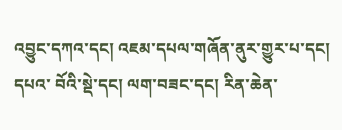འབྱུང་དཀའ་དང། འཇམ་དཔལ་གཞོན་ནུར་གྱུར་པ་དང། དཔའ་ བོའི་སྡེ་དང། ལག་བཟང་དང། རིན་ཆེན་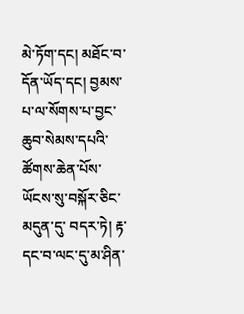མེ་ཏོག་དང། མཐོང་བ་དོན་ཡོད་དང། བྱམས་པ་ལ་སོགས་པ་བྱང་ཆུབ་སེམས་དཔའི་ཚོགས་ཆེན་པོས་ཡོངས་སུ་བསྐོར་ཅིང་མདུན་དུ་ བདར་ཏེ། རྟ་དང་བ་ལང་དུ་མ་ཤིན་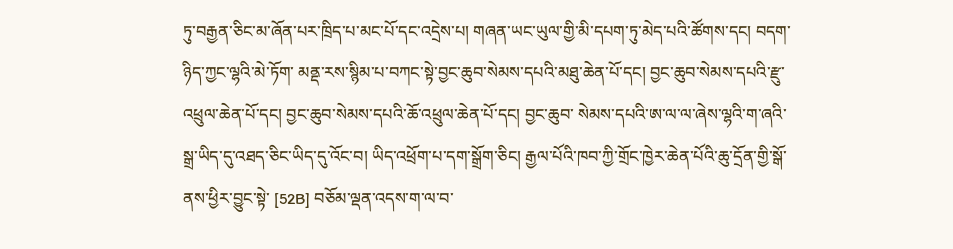ཏུ་བརྒྱན་ཅིང་མ་ཞོན་པར་ཁྲིད་པ་མང་པོ་དང་འདྲེས་པ། གཞན་ཡང་ཡུལ་གྱི་མི་དཔག་ཏུ་མེད་པའི་ཚོགས་དང། བདག་ཉིད་ཀྱང་ལྷའི་མེ་ཏོག་ མནྡ་རས་སྙིམ་པ་བཀང་སྟེ་བྱང་ཆུབ་སེམས་དཔའི་མཐུ་ཆེན་པོ་དང། བྱང་ཆུབ་སེམས་དཔའི་རྫུ་འཕྲུལ་ཆེན་པོ་དང། བྱང་ཆུབ་སེམས་དཔའི་ཆོ་འཕྲུལ་ཆེན་པོ་དང། བྱང་ཆུབ་ སེམས་དཔའི་ཨ་ལ་ལ་ཞེས་ལྷའི་ག་ཞའི་སྒྲ་ཡིད་དུ་འཐད་ཅིང་ཡིད་དུ་འོང་བ། ཡིད་འཕྲོག་པ་དག་སྒྲོག་ཅིང། རྒྱལ་པོའི་ཁབ་ཀྱི་གྲོང་ཁྱེར་ཆེན་པོའི་ཆུ་དྲོན་གྱི་སྒོ་ནས་ཕྱིར་བྱུང་སྟེ་ [52B] བཅོམ་ལྡན་འདས་ག་ལ་བ་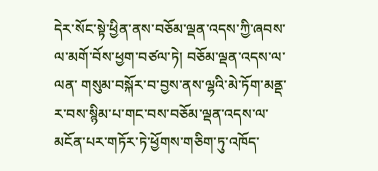དེར་སོང་སྟེ་ཕྱིན་ནས་བཅོམ་ལྡན་འདས་ཀྱི་ཞབས་ལ་མགོ་བོས་ཕྱག་བཙལ་ཏེ། བཅོམ་ལྡན་འདས་ལ་ལན་ གསུམ་བསྐོར་བ་བྱས་ནས་ལྷའི་མེ་ཏོག་མནྡ་ར་བས་སྙིམ་པ་གང་བས་བཅོམ་ལྡན་འདས་ལ་མངོན་པར་གཏོར་ཏེ་ཕྱོགས་གཅིག་ཏུ་འཁོད་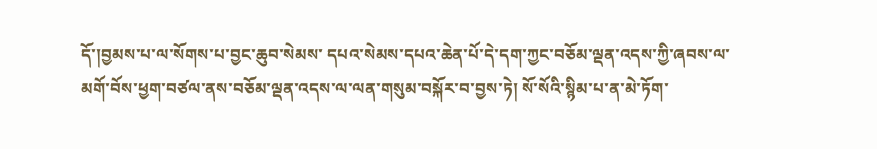དོ་།བྱམས་པ་ལ་སོགས་པ་བྱང་ཆུབ་སེམས་ དཔའ་སེམས་དཔའ་ཆེན་པོ་དེ་དག་ཀྱང་བཅོམ་ལྡན་འདས་ཀྱི་ཞབས་ལ་མགོ་བོས་ཕྱག་བཙལ་ནས་བཅོམ་ལྡན་འདས་ལ་ལན་གསུམ་བསྐོར་བ་བྱས་ཏེ། སོ་སོའི་སྙིམ་པ་ན་མེ་ཏོག་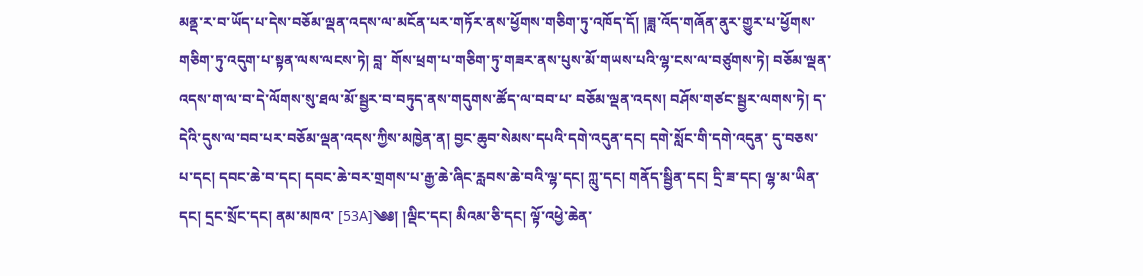མནྡ་ར་བ་ཡོད་པ་དེས་བཅོམ་ལྡན་འདས་ལ་མངོན་པར་གཏོར་ནས་ཕྱོགས་གཅིག་ཏུ་འཁོད་དོ། །ཟླ་འོད་གཞོན་ནུར་གྱུར་པ་ཕྱོགས་གཅིག་ཏུ་འདུག་པ་སྟན་ལས་ལངས་ཏེ། བླ་ གོས་ཕྲག་པ་གཅིག་ཏུ་གཟར་ནས་པུས་མོ་གཡས་པའི་ལྷ་ངས་ལ་བཙུགས་ཏེ། བཅོམ་ལྡན་འདས་ག་ལ་བ་དེ་ལོགས་སུ་ཐལ་མོ་སྦྱར་བ་བཏུད་ནས་གདུགས་ཚོད་ལ་བབ་པ་ བཅོམ་ལྡན་འདས། བཤོས་གཙང་སྦྱར་ལགས་ཏེ། ད་དེའི་དུས་ལ་བབ་པར་བཅོམ་ལྡན་འདས་ཀྱིས་མཁྱེན་ན། བྱང་ཆུབ་སེམས་དཔའི་དགེ་འདུན་དང། དགེ་སློང་གི་དགེ་འདུན་ དུ་བཅས་པ་དང། དབང་ཆེ་བ་དང། དབང་ཆེ་བར་གྲགས་པ་རྒྱ་ཆེ་ཞིང་རླབས་ཆེ་བའི་ལྷ་དང། ཀླུ་དང། གནོད་སྦྱིན་དང། དྲི་ཟ་དང། ལྷ་མ་ཡིན་དང། དྲང་སྲོང་དང། ནམ་མཁའ་ [53A]༄༅། །ལྡིང་དང། མིའམ་ཅི་དང། ལྟོ་འཕྱེ་ཆེན་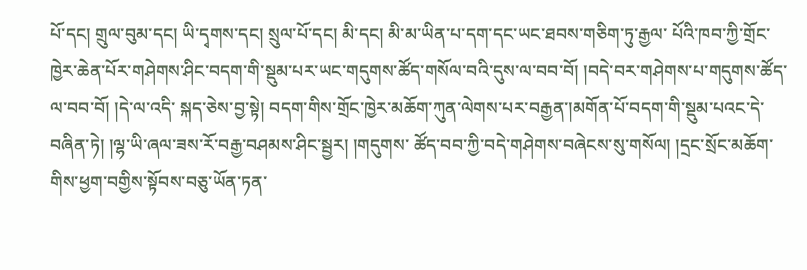པོ་དང། གྲུལ་བུམ་དང། ཡི་དྭགས་དང། སྲུལ་པོ་དང། མི་དང། མི་མ་ཡིན་པ་དག་དང་ཡང་ཐབས་གཅིག་ཏུ་རྒྱལ་ པོའི་ཁབ་ཀྱི་གྲོང་ཁྱེར་ཆེན་པོར་གཤེགས་ཤིང་བདག་གི་སྡུམ་པར་ཡང་གདུགས་ཚོད་གསོལ་བའི་དུས་ལ་བབ་བོ། །བདེ་བར་གཤེགས་པ་གདུགས་ཚོད་ལ་བབ་བོ། །དེ་ལ་འདི་ སྐད་ཅེས་བྱ་སྟེ། བདག་གིས་གྲོང་ཁྱེར་མཆོག་ཀུན་ལེགས་པར་བརྒྱན་།མགོན་པོ་བདག་གི་སྡུམ་པའང་དེ་བཞིན་ཏེ། །ལྷ་ཡི་ཞལ་ཟས་རོ་བརྒྱ་བཤམས་ཤིང་སྦྱར། །གདུགས་ ཚོད་བབ་ཀྱི་བདེ་གཤེགས་བཞེངས་སུ་གསོལ། །དྲང་སྲོང་མཆོག་གིས་ཕྱག་བགྱིས་སྟོབས་བཅུ་ཡོན་ཏན་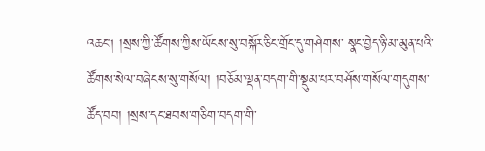འཆང། །སྲས་ཀྱི་ཚོགས་ཀྱིས་ཡོངས་སུ་བསྐོར་ཅིང་གྲོང་དུ་གཤེགས་ སྣང་བྱེད་ཉི་མ་མུན་པའི་ཚོགས་སེལ་བཞེངས་སུ་གསོལ། །བཅོམ་ལྡན་བདག་གི་སྡུམ་པར་བཤོས་གསོལ་གདུགས་ཚོད་བབ། །སྲས་དང་ཐབས་གཅིག་བདག་གི་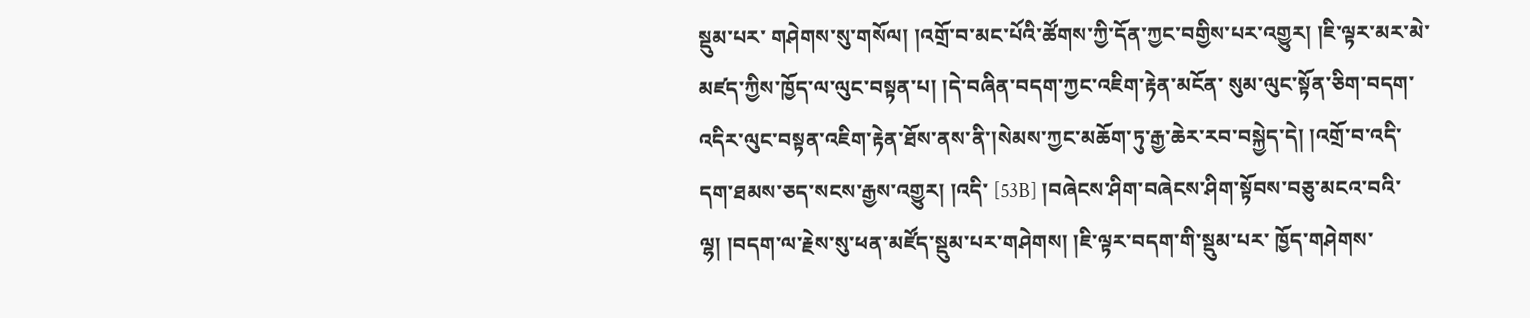སྡུམ་པར་ གཤེགས་སུ་གསོལ། །འགྲོ་བ་མང་པོའི་ཚོགས་ཀྱི་དོན་ཀྱང་བགྱིས་པར་འགྱུར། །ཇི་ལྟར་མར་མེ་མཛད་ཀྱིས་ཁྱོད་ལ་ལུང་བསྟན་པ། །དེ་བཞིན་བདག་ཀྱང་འཇིག་རྟེན་མངོན་ སུམ་ལུང་སྟོན་ཅིག་བདག་འདིར་ལུང་བསྟན་འཇིག་རྟེན་ཐོས་ནས་ནི་།སེམས་ཀྱང་མཆོག་ཏུ་རྒྱ་ཆེར་རབ་བསྐྱེད་དེ། །འགྲོ་བ་འདི་དག་ཐམས་ཅད་སངས་རྒྱས་འགྱུར། །འདི་ [53B] །བཞེངས་ཤིག་བཞེངས་ཤིག་སྟོབས་བཅུ་མངའ་བའི་ལྷ། །བདག་ལ་རྗེས་སུ་ཕན་མཛོད་སྡུམ་པར་གཤེགས། །ཇི་ལྟར་བདག་གི་སྡུམ་པར་ ཁྱོད་གཤེགས་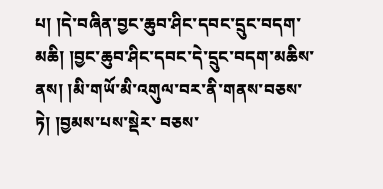པ། །དེ་བཞིན་བྱང་ཆུབ་ཤིང་དབང་དྲུང་བདག་མཆི། །བྱང་ཆུབ་ཤིང་དབང་དེ་དྲུང་བདག་མཆིས་ནས། །མི་གཡོ་མི་འགུལ་བར་ནི་གནས་བཅས་ཏེ། །བྱམས་པས་སྡེར་ བཅས་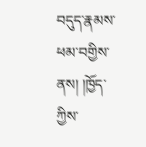བདུད་རྣམས་ཕམ་བགྱིས་ནས། །ཁྱོད་ཀྱིས་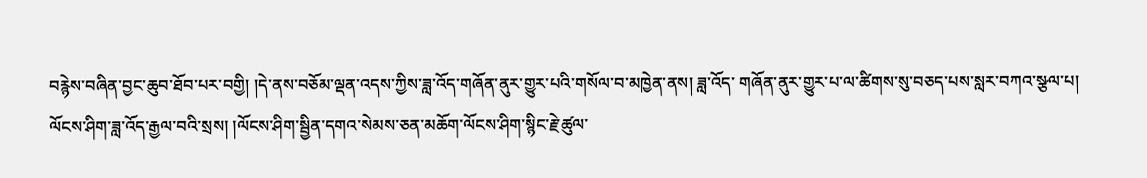བརྙེས་བཞིན་བྱང་ཆུབ་ཐོབ་པར་བགྱི། །དེ་ནས་བཅོམ་ལྡན་འདས་ཀྱིས་ཟླ་འོད་གཞོན་ནུར་གྱུར་པའི་གསོལ་བ་མཁྱེན་ནས། ཟླ་འོད་ གཞོན་ནུར་གྱུར་པ་ལ་ཚིགས་སུ་བཅད་པས་སླར་བཀའ་སྩལ་པ། ལོངས་ཤིག་ཟླ་འོད་རྒྱལ་བའི་སྲས། །ལོངས་ཤིག་སྦྱིན་དགའ་སེམས་ཅན་མཆོག་ལོངས་ཤིག་སྙིང་རྗེ་ཚུལ་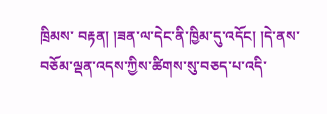ཁྲིམས་ བརྟན། །ཟན་ལ་དེང་ནི་ཁྱིམ་དུ་འདོང། །དེ་ནས་བཅོམ་ལྡན་འདས་ཀྱིས་ཚིགས་སུ་བཅད་པ་འདི་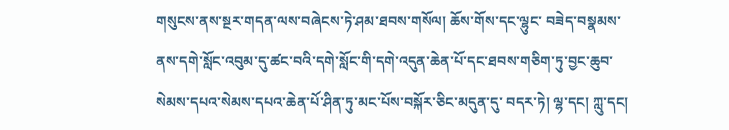གསུངས་ནས་སྔར་གདན་ལས་བཞེངས་ཏེ་ཤམ་ཐབས་གསོལ། ཆོས་གོས་དང་ལྷུང་ བཟེད་བསྣམས་ནས་དགེ་སློང་འབུམ་དུ་ཚང་བའི་དགེ་སློང་གི་དགེ་འདུན་ཆེན་པོ་དང་ཐབས་གཅིག་ཏུ་བྱང་ཆུབ་སེམས་དཔའ་སེམས་དཔའ་ཆེན་པོ་ཤིན་ཏུ་མང་པོས་བསྐོར་ཅིང་མདུན་དུ་ བདར་ཏེ། ལྷ་དང། ཀླུ་དང།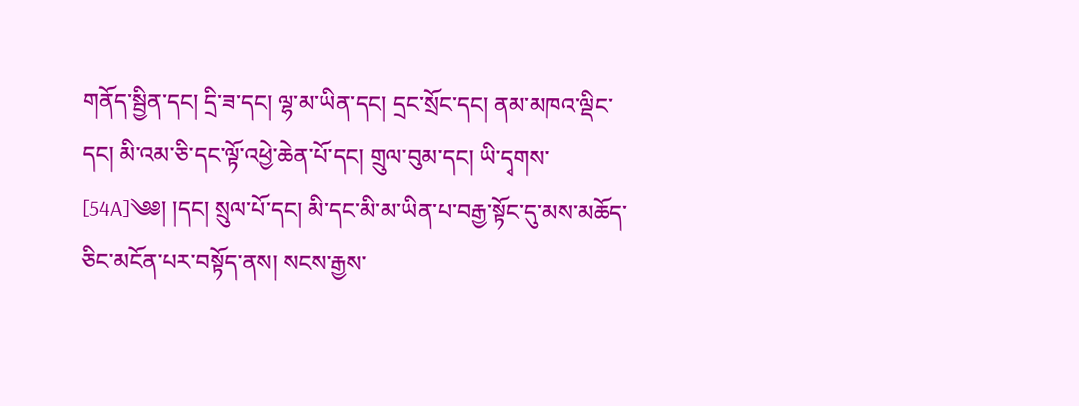གནོད་སྦྱིན་དང། དྲི་ཟ་དང། ལྷ་མ་ཡིན་དང། དྲང་སྲོང་དང། ནམ་མཁའ་ལྡིང་དང། མི་འམ་ཅི་དང་ལྟོ་འཕྱེ་ཆེན་པོ་དང། གྲུལ་བུམ་དང། ཡི་དྭགས་ [54A]༄༅། །དང། སྲུལ་པོ་དང། མི་དང་མི་མ་ཡིན་པ་བརྒྱ་སྟོང་དུ་མས་མཆོད་ཅིང་མངོན་པར་བསྟོད་ནས། སངས་རྒྱས་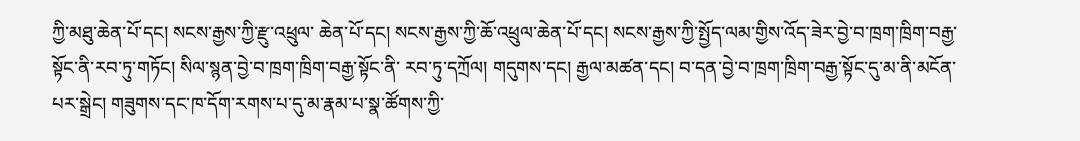ཀྱི་མཐུ་ཆེན་པོ་དང། སངས་རྒྱས་ཀྱི་རྫུ་འཕྲུལ་ ཆེན་པོ་དང། སངས་རྒྱས་ཀྱི་ཆོ་འཕྲུལ་ཆེན་པོ་དང། སངས་རྒྱས་ཀྱི་སྤྱོད་ལམ་གྱིས་འོད་ཟེར་བྱེ་བ་ཁྲག་ཁྲིག་བརྒྱ་སྟོང་ནི་རབ་ཏུ་གཏོང། སིལ་སྙན་བྱེ་བ་ཁྲག་ཁྲིག་བརྒྱ་སྟོང་ནི་ རབ་ཏུ་དཀྲོལ། གདུགས་དང། རྒྱལ་མཚན་དང། བ་དན་བྱེ་བ་ཁྲག་ཁྲིག་བརྒྱ་སྟོང་དུ་མ་ནི་མངོན་པར་སྒྲེང། གཟུགས་དང་ཁ་དོག་རགས་པ་དུ་མ་རྣམ་པ་སྣ་ཚོགས་ཀྱི་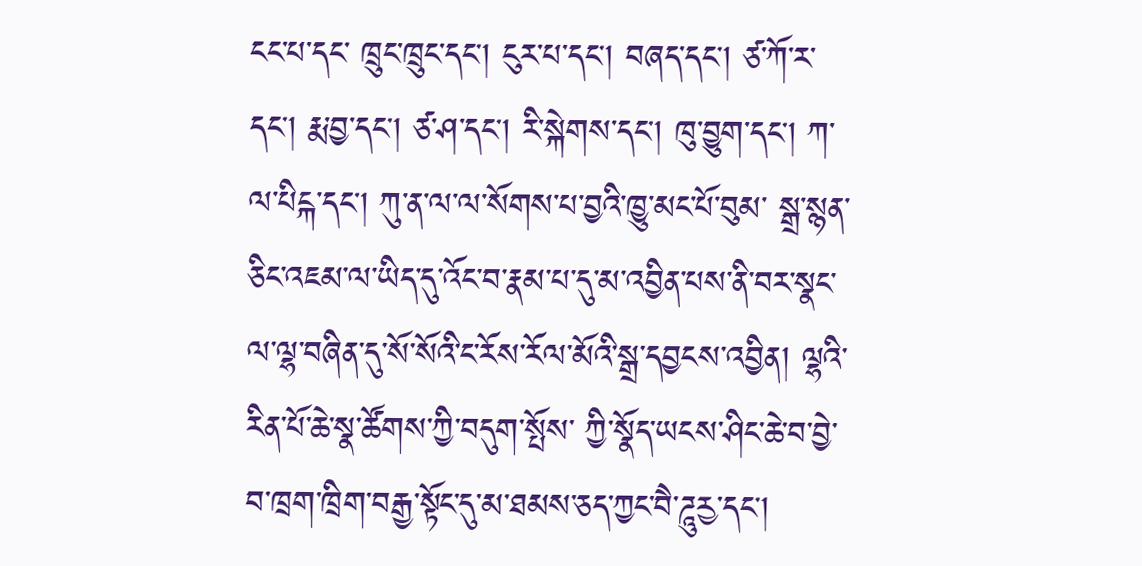ངང་པ་དང་ ཁྲུང་ཁྲུང་དང། ངུར་པ་དང། བཞད་དང། ཙ་ཀོ་ར་དང། རྨ་བྱ་དང། ཙ་ཤ་དང། རི་སྐེགས་དང། ཁུ་བྱུག་དང། ཀ་ལ་པིངྐ་དང། ཀུ་ན་ལ་ལ་སོགས་པ་བྱའི་ཁྱུ་མང་པོ་བུམ་ སྒྲ་སྙན་ཅིང་འཇམ་ལ་ཡིད་དུ་འོང་བ་རྣམ་པ་དུ་མ་འབྱིན་པས་ནི་བར་སྣང་ལ་ལྷ་བཞིན་དུ་སོ་སོའི་ང་རོས་རོལ་མོའི་སྒྲ་དབྱངས་འབྱིན། ལྷའི་རིན་པོ་ཆེ་སྣ་ཚོགས་ཀྱི་བདུག་སྤོས་ ཀྱི་སྣོད་ཡངས་ཤིང་ཆེ་བ་བྱེ་བ་ཁྲག་ཁྲིག་བརྒྱ་སྟོང་དུ་མ་ཐམས་ཅད་ཀྱང་བཻ་ཌཱུརྱ་དང།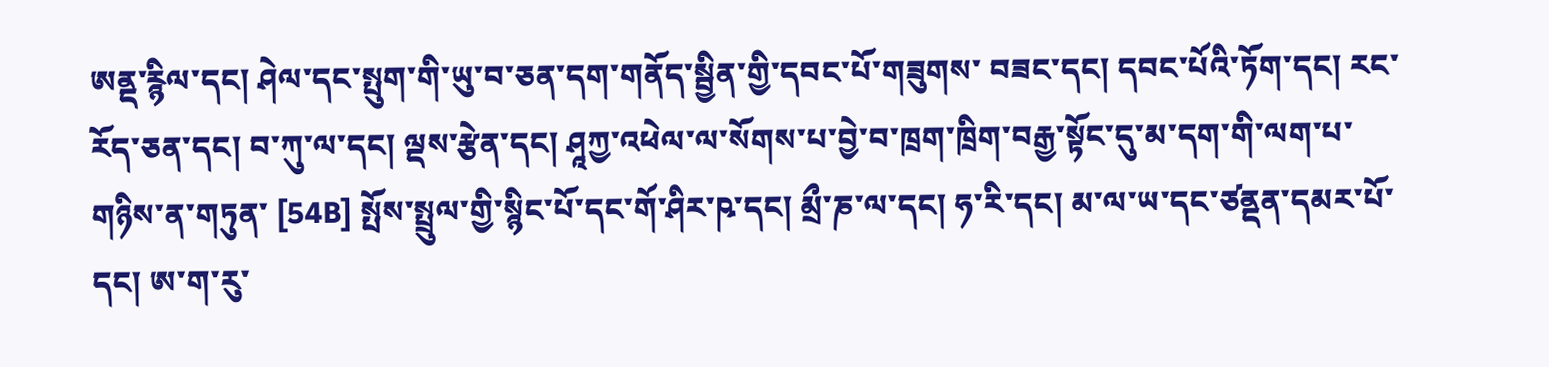ཨནྡ་རྙིལ་དང། ཤེལ་དང་སྤུག་གི་ཡུ་བ་ཅན་དག་གནོད་སྦྱིན་གྱི་དབང་པོ་གཟུགས་ བཟང་དང། དབང་པོའི་ཏོག་དང། རང་རོད་ཅན་དང། བ་ཀུ་ལ་དང། ལྡས་རྩེན་དང། ཤཱཀྱ་འཕེལ་ལ་སོགས་པ་བྱེ་བ་ཁྲག་ཁྲིག་བརྒྱ་སྟོང་དུ་མ་དག་གི་ལག་པ་གཉིས་ན་གཏུན་ [54B] སྤོས་སྤྲུལ་གྱི་སྙིང་པོ་དང་གོ་ཤིར་ཥ་དང། མྲྀ་ཎ་ལ་དང། ཧ་རི་དང། མ་ལ་ཡ་དང་ཙནྡན་དམར་པོ་དང། ཨ་ག་རུ་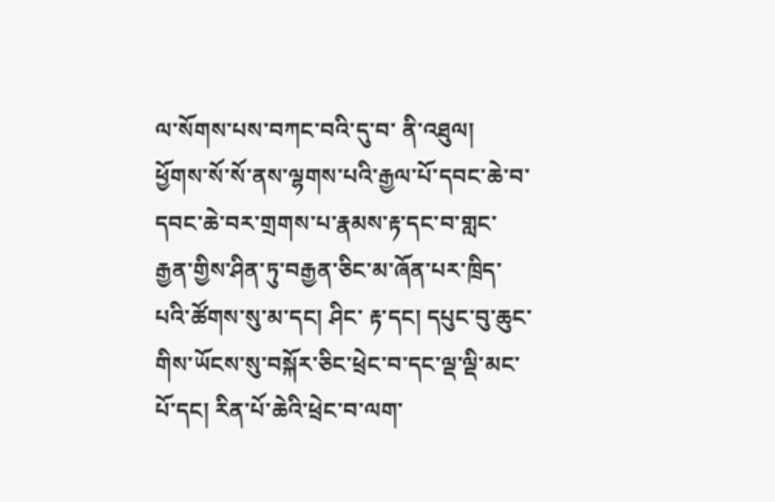ལ་སོགས་པས་བཀང་བའི་དུ་བ་ ནི་འཐུལ། ཕྱོགས་སོ་སོ་ནས་ལྷགས་པའི་རྒྱལ་པོ་དབང་ཆེ་བ་དབང་ཆེ་བར་གྲགས་པ་རྣམས་རྟ་དང་བ་གླང་རྒྱན་གྱིས་ཤིན་ཏུ་བརྒྱན་ཅིང་མ་ཞོན་པར་ཁྲིད་པའི་ཚོགས་སུ་མ་དང། ཤིང་ རྟ་དང། དཔུང་བུ་ཆུང་གིས་ཡོངས་སུ་བསྐོར་ཅིང་ཕྲེང་བ་དང་ལྡ་ལྡི་མང་པོ་དང། རིན་པོ་ཆེའི་ཕྲེང་བ་ལག་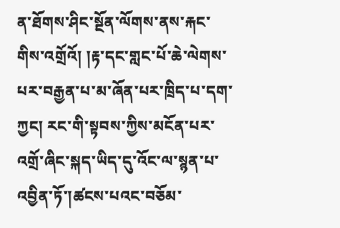ན་ཐོགས་ཤིང་སྔོན་ལོགས་ནས་རྐང་གིས་འགྲོའོ། །རྟ་དང་གླང་པོ་ཆེ་ལེགས་ པར་བརྒྱན་པ་མ་ཞོན་པར་ཁྲིད་པ་དག་ཀྱང། རང་གི་སྟབས་ཀྱིས་མངོན་པར་འགྲོ་ཞིང་སྐད་ཡིད་དུ་འོང་ལ་སྙན་པ་འབྱིན་ཏོ་།ཚངས་པའང་བཅོམ་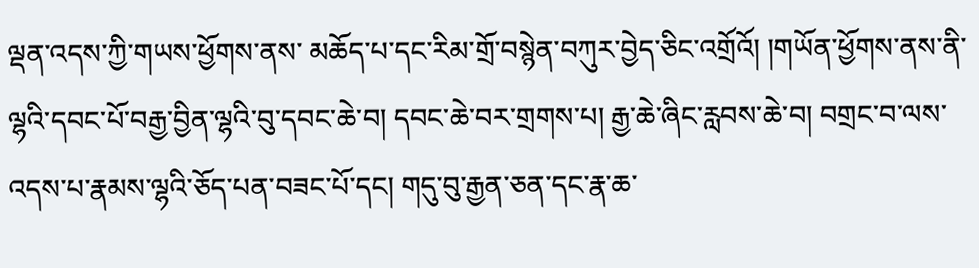ལྡན་འདས་ཀྱི་གཡས་ཕྱོགས་ནས་ མཆོད་པ་དང་རིམ་གྲོ་བསྙེན་བཀུར་བྱེད་ཅིང་འགྲོའོ། །གཡོན་ཕྱོགས་ནས་ནི་ལྷའི་དབང་པོ་བརྒྱ་བྱིན་ལྷའི་བུ་དབང་ཆེ་བ། དབང་ཆེ་བར་གྲགས་པ། རྒྱ་ཆེ་ཞིང་རླབས་ཆེ་བ། བགྲང་བ་ལས་ འདས་པ་རྣམས་ལྷའི་ཅོད་པན་བཟང་པོ་དང། གདུ་བུ་རྒྱན་ཅན་དང་རྣ་ཆ་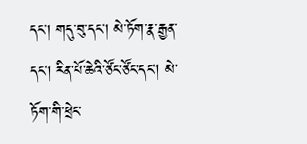དང། གདུ་བུ་དང། མེ་ཏོག་རྣ་རྒྱན་དང། རིན་པོ་ཆེའི་ཙོང་ཙོང་དང། མེ་ཏོག་གི་ཕྲེང་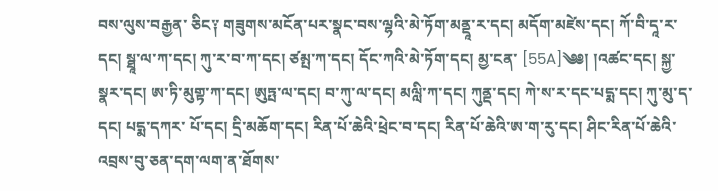བས་ལུས་བརྒྱན་ ཅིང༑ གཟུགས་མངོན་པར་སྣང་བས་ལྷའི་མེ་ཏོག་མནྡཱ་ར་དང། མདོག་མཛེས་དང། ཀོ་བི་དཱ་ར་དང། སྠཱ་ལ་ཀ་དང། ཀུ་ར་བ་ཀ་དང། ཙམྤ་ཀ་དང། དོང་ཀའི་མེ་ཏོག་དང། མྱ་ངན་ [55A]༄༅། །འཚང་དང། སྐྱ་སྣར་དང། ཨ་ཏི་མུགྟ་ཀ་དང། ཨུཏྤ་ལ་དང། བ་ཀུ་ལ་དང། མལླི་ཀ་དང། ཀུནྡ་དང། ཀེ་ས་ར་དང་པདྨ་དང། ཀུ་མུ་ད་དང། པདྨ་དཀར་ པོ་དང། དྲི་མཆོག་དང། རིན་པོ་ཆེའི་ཕྲེང་བ་དང། རིན་པོ་ཆེའི་ཨ་ག་རུ་དང། ཤིང་རིན་པོ་ཆེའི་འབྲས་བུ་ཅན་དག་ལག་ན་ཐོགས་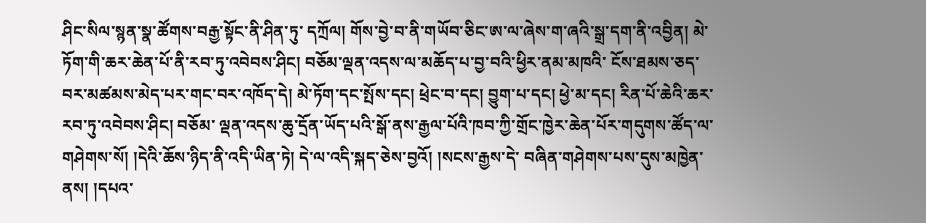ཤིང་སིལ་སྙན་སྣ་ཚོགས་བརྒྱ་སྟོང་ནི་ཤིན་ཏུ་ དཀྲོལ། གོས་བྱེ་བ་ནི་གཡོབ་ཅིང་ཨ་ལ་ཞེས་ག་ཞའི་སྒྲ་དག་ནི་འབྱིན། མེ་ཏོག་གི་ཆར་ཆེན་པོ་ནི་རབ་ཏུ་འབེབས་ཤིང། བཅོམ་ལྡན་འདས་ལ་མཆོད་པ་བྱ་བའི་ཕྱིར་ནམ་མཁའི་ ངོས་ཐམས་ཅད་བར་མཚམས་མེད་པར་གང་བར་འཁོད་དེ། མེ་ཏོག་དང་སྤོས་དང། ཕྲེང་བ་དང། བྱུག་པ་དང། ཕྱེ་མ་དང། རིན་པོ་ཆེའི་ཆར་རབ་ཏུ་འབེབས་ཤིང། བཅོམ་ ལྡན་འདས་ཆུ་དྲོན་ཡོད་པའི་སྒོ་ནས་རྒྱལ་པོའི་ཁབ་ཀྱི་གྲོང་ཁྱེར་ཆེན་པོར་གདུགས་ཚོད་ལ་གཤེགས་སོ། །དེའི་ཆོས་ཉིད་ནི་འདི་ཡིན་ཏེ། དེ་ལ་འདི་སྐད་ཅེས་བྱའོ། །སངས་རྒྱས་དེ་ བཞིན་གཤེགས་པས་དུས་མཁྱེན་ནས། །དཔའ་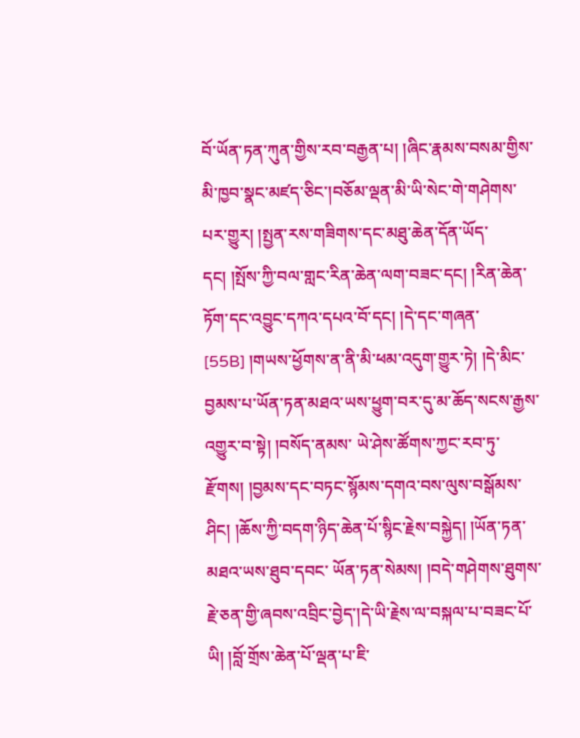བོ་ཡོན་ཏན་ཀུན་གྱིས་རབ་བརྒྱན་པ། །ཞིང་རྣམས་བསམ་གྱིས་མི་ཁྱབ་སྣང་མཛད་ཅིང་།བཅོམ་ལྡན་མི་ཡི་སེང་གེ་གཤེགས་ པར་གྱུར། །སྤྱན་རས་གཟིགས་དང་མཐུ་ཆེན་དོན་ཡོད་དང། །སྤོས་ཀྱི་བལ་གླང་རིན་ཆེན་ལག་བཟང་དང། །རིན་ཆེན་ཏོག་དང་འབྱུང་དཀའ་དཔའ་བོ་དང། །དེ་དང་གཞན་ [55B] །གཡས་ཕྱོགས་ན་ནི་མི་ཕམ་འདུག་གྱུར་ཏེ། །དེ་མིང་བྱམས་པ་ཡོན་ཏན་མཐའ་ཡས་ཕྱུག་བར་དུ་མ་ཆོད་སངས་རྒྱས་འགྱུར་བ་སྟེ། །བསོད་ནམས་ ཡེ་ཤེས་ཚོགས་ཀྱང་རབ་ཏུ་རྫོགས། །བྱམས་དང་བཏང་སྙོམས་དགའ་བས་ལུས་བསྒོམས་ཤིང། །ཆོས་ཀྱི་བདག་ཉིད་ཆེན་པོ་སྙིང་རྗེས་བསྐྱེད། །ཡོན་ཏན་མཐའ་ཡས་ཐུབ་དབང་ ཡོན་ཏན་སེམས། །བདེ་གཤེགས་ཐུགས་རྗེ་ཅན་གྱི་ཞབས་འབྲིང་བྱེད་།དེ་ཡི་རྗེས་ལ་བསྐལ་པ་བཟང་པོ་ཡི། །བློ་གྲོས་ཆེན་པོ་ལྡན་པ་ཇི་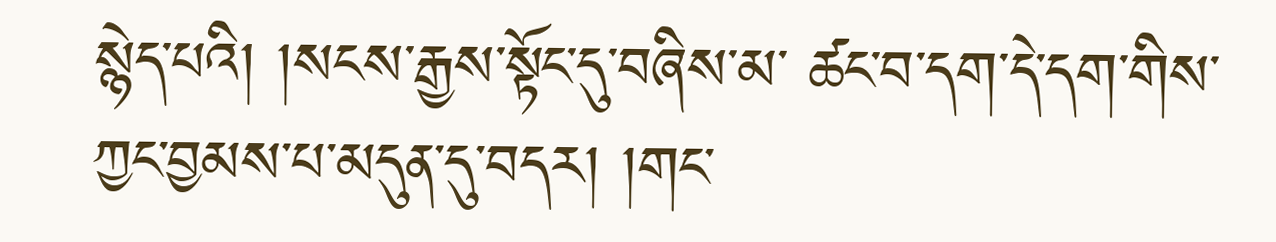སྙེད་པའི། །སངས་རྒྱས་སྟོང་དུ་བཞིས་མ་ ཚང་བ་དག་དེ་དག་གིས་ཀྱང་བྱམས་པ་མདུན་དུ་བདར། །གང་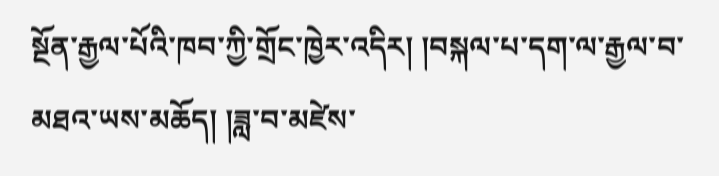སྔོན་རྒྱལ་པོའི་ཁབ་ཀྱི་གྲོང་ཁྱེར་འདིར། །བསྐལ་པ་དག་ལ་རྒྱལ་བ་མཐའ་ཡས་མཆོད། །ཟླ་བ་མཛེས་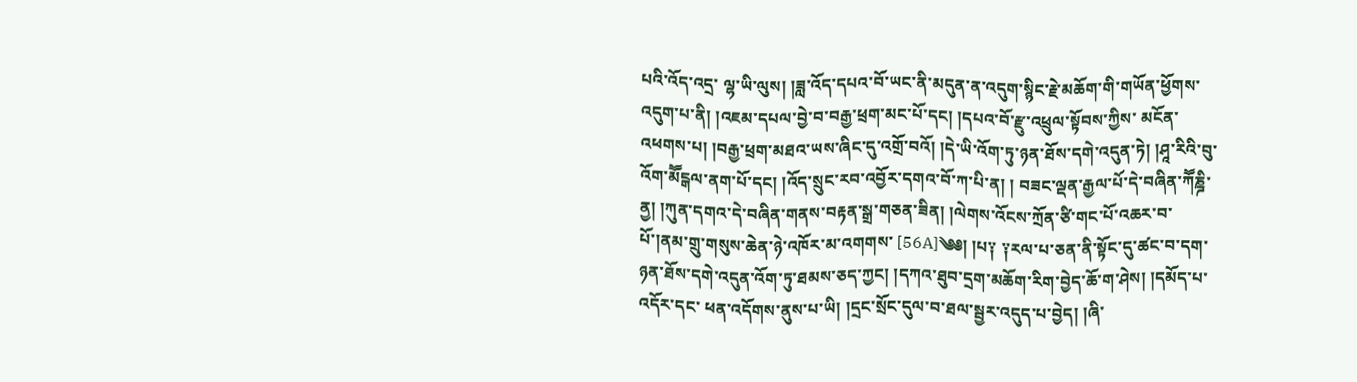པའི་འོད་འདྲ་ ལྷ་ཡི་ལུས། །ཟླ་འོད་དཔའ་བོ་ཡང་ནི་མདུན་ན་འདུག་སྙིང་རྗེ་མཆོག་གི་གཡོན་ཕྱོགས་འདུག་པ་ནི། །འཇམ་དཔལ་བྱེ་བ་བརྒྱ་ཕྲག་མང་པོ་དང། །དཔའ་བོ་རྫུ་འཕྲུལ་སྟོབས་ཀྱིས་ མངོན་འཕགས་པ། །བརྒྱ་ཕྲག་མཐའ་ཡས་ཞིང་དུ་འགྲོ་བའོ། །དེ་ཡི་འོག་ཏུ་ཉན་ཐོས་དགེ་འདུན་ཏེ། །ཤཱ་རིའི་བུ་འོག་མཽངྒལ་ནག་པོ་དང། །འོད་སྲུང་རབ་འབྱོར་དགའ་བོ་ཀ་པི་ན། ། བཟང་ལྡན་རྒྱལ་པོ་དེ་བཞིན་ཀཽཎྜི་ནྱ། །ཀུན་དགའ་དེ་བཞིན་གནས་བརྟན་སྒྲ་གཅན་ཟིན། །ལེགས་འོངས་ཀྲོན་ཙི་གང་པོ་འཆར་བ་པོ་།ནམ་གྲུ་གསུས་ཆེན་ཉེ་འཁོར་མ་འགགས་ [56A]༄༅། །པ༑ ༑རལ་པ་ཅན་ནི་སྟོང་དུ་ཚང་བ་དག་ཉན་ཐོས་དགེ་འདུན་འོག་ཏུ་ཐམས་ཅད་ཀྱང། །དཀའ་ཐུབ་དྲག་མཆོག་རིག་བྱེད་ཆོ་ག་ཤེས། །དམོད་པ་འདོར་དང་ ཕན་འདོགས་ནུས་པ་ཡི། །དྲང་སྲོང་དུལ་བ་ཐལ་སྦྱར་འདུད་པ་བྱེད། །ཞི་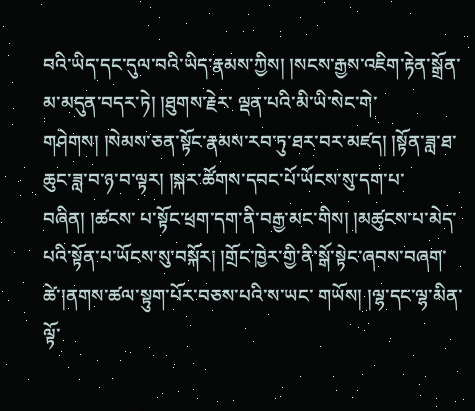བའི་ཡིད་དང་དུལ་བའི་ཡིད་རྣམས་ཀྱིས། །སངས་རྒྱས་འཇིག་རྟེན་སྒྲོན་མ་མདུན་བདར་ཏེ། །ཐུགས་རྗེར་ ལྡན་པའི་མི་ཡི་སེང་གེ་གཤེགས། །སེམས་ཅན་སྟོང་རྣམས་རབ་ཏུ་ཐར་བར་མཛད། །སྟོན་ཟླ་ཐ་ཆུང་ཟླ་བ་ཉ་བ་ལྟར། །སྐར་ཚོགས་དབང་པོ་ཡོངས་སུ་དག་པ་བཞིན། །ཚངས་ པ་སྟོང་ཕྲག་དག་ནི་བརྒྱ་མང་གིས། །མཚུངས་པ་མེད་པའི་སྟོན་པ་ཡོངས་སུ་བསྐོར། །གྲོང་ཁྱེར་གྱི་ནི་སྒོ་སྟེང་ཞབས་བཞག་ཚེ་།ནགས་ཚལ་སྟུག་པོར་བཅས་པའི་ས་ཡང་ གཡོས། །ལྷ་དང་ལྷ་མིན་ལྟོ་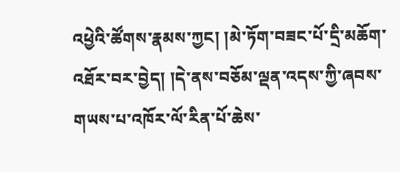འཕྱེའི་ཚོགས་རྣམས་ཀྱང། །མེ་ཏོག་བཟང་པོ་དྲི་མཆོག་འཐོར་བར་བྱེད། །དེ་ནས་བཅོམ་ལྡན་འདས་ཀྱི་ཞབས་གཡས་པ་འཁོར་ལོ་རིན་པོ་ཆེས་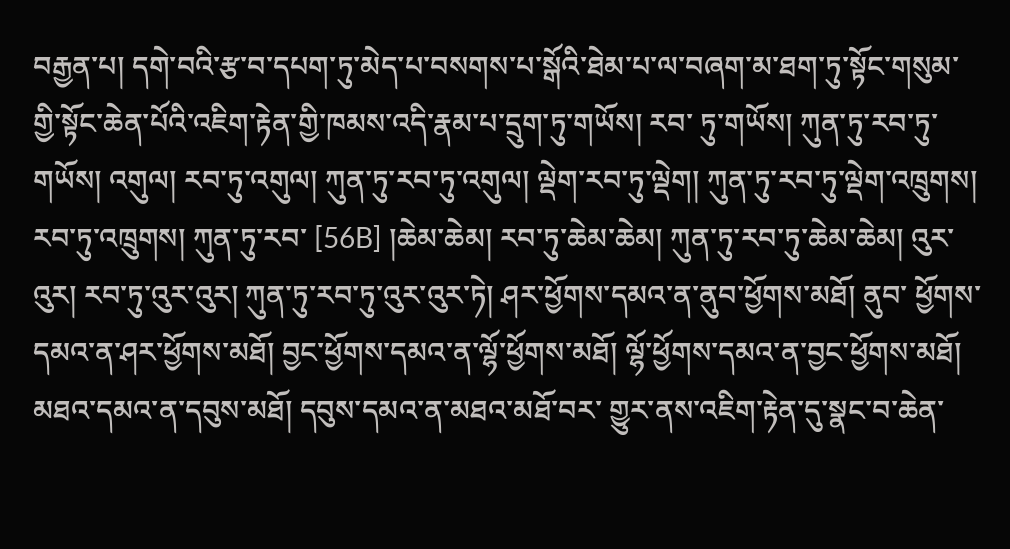བརྒྱན་པ། དགེ་བའི་རྩ་བ་དཔག་ཏུ་མེད་པ་བསགས་པ་སྒོའི་ཐེམ་པ་ལ་བཞག་མ་ཐག་ཏུ་སྟོང་གསུམ་གྱི་སྟོང་ཆེན་པོའི་འཇིག་རྟེན་གྱི་ཁམས་འདི་རྣམ་པ་དྲུག་ཏུ་གཡོས། རབ་ ཏུ་གཡོས། ཀུན་ཏུ་རབ་ཏུ་གཡོས། འགུལ། རབ་ཏུ་འགུལ། ཀུན་ཏུ་རབ་ཏུ་འགུལ། ལྡེག་རབ་ཏུ་ལྡེག། ཀུན་ཏུ་རབ་ཏུ་ལྡེག་འཁྲུགས། རབ་ཏུ་འཁྲུགས། ཀུན་ཏུ་རབ་ [56B] །ཆེམ་ཆེམ། རབ་ཏུ་ཆེམ་ཆེམ། ཀུན་ཏུ་རབ་ཏུ་ཆེམ་ཆེམ། འུར་འུར། རབ་ཏུ་འུར་འུར། ཀུན་ཏུ་རབ་ཏུ་འུར་འུར་ཏེ། ཤར་ཕྱོགས་དམའ་ན་ནུབ་ཕྱོགས་མཐོ། ནུབ་ ཕྱོགས་དམའ་ན་ཤར་ཕྱོགས་མཐོ། བྱང་ཕྱོགས་དམའ་ན་ལྷོ་ཕྱོགས་མཐོ། ལྷོ་ཕྱོགས་དམའ་ན་བྱང་ཕྱོགས་མཐོ། མཐའ་དམའ་ན་དབུས་མཐོ། དབུས་དམའ་ན་མཐའ་མཐོ་བར་ གྱུར་ནས་འཇིག་རྟེན་དུ་སྣང་བ་ཆེན་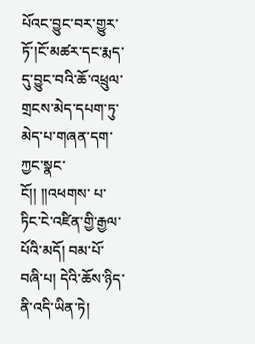པོའང་བྱུང་བར་གྱུར་ཏོ་།ངོ་མཚར་དང་རྨད་དུ་བྱུང་བའི་ཆོ་འཕྲུལ་གྲངས་མེད་དཔག་ཏུ་མེད་པ་གཞན་དག་ཀྱང་སྣང་ངོ།། །།འཕགས་ པ་ཏིང་ངེ་འཛིན་གྱི་རྒྱལ་པོའི་མདོ། བམ་པོ་བཞི་པ། དེའི་ཆོས་ཉིད་ནི་འདི་ཡིན་ཏེ།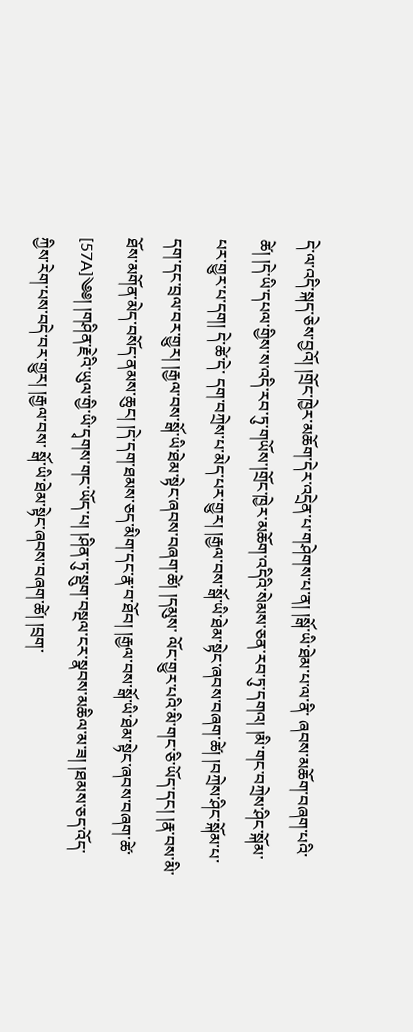དེ་ལ་འདི་སྐད་ཅེས་བྱའོ། །གྲོང་ཁྱེར་མཆོག་དེར་འདྲེན་པ་གཤེགས་པ་ན། །སྒོ་ཡི་ཐེམ་པ་ལ་ནི་ ཞབས་མཆོག་བཞག་པའི་ཚེ། །དེ་ཡི་དཔལ་གྱིས་ས་འདི་རབ་ཏུ་གཡོས་།གྲོང་ཁྱེར་མཆོག་འདིའི་སེམས་ཅན་རབ་ཏུ་དགའ། །མི་གང་བཀྲེས་ཤིང་སྐོམ་པར་གྱུར་པ་དག། དེ་ཚེ་དེ་ དག་བཀྲེས་པ་མེད་པར་གྱུར། །རྒྱལ་བས་སྒོ་ཡི་ཐེམ་སྟེང་ཞབས་བཞག་ཚེ། །བཀྲེས་ཤིང་སྐོམ་པ་དག་དང་བྲལ་བར་གྱུར། །རྒྱལ་བས་སྒོ་ཡི་ཐེམ་སྟེང་ཞབས་བཞག་ཚེ། །དམུས་ ལོང་གྱུར་པའི་མི་གང་ཅི་ཡོད་དང། །རྣ་བས་མི་ཐོས་མགོན་མེད་བསོད་ནམས་ཆུང། །དེ་དག་ཐམས་ཅད་མིག་དང་རྣ་བ་ཐོབ། །རྒྱལ་བས་སྒོ་ཡི་ཐེམ་སྟེང་ཞབས་བཞག་ཚེ་ [57A]༄༅། །གཤིན་རྗེའི་ཡུལ་གྱི་ཡི་དྭགས་གང་ཡོད་པ། །ཤིན་ཏུ་སྡུག་བསྔལ་ངར་སྣབས་མཆིལ་མ་ཟ། །ཐམས་ཅད་འོད་ཀྱིས་རེག་པས་བདེ་བར་གྱུར། །རྒྱལ་བས་ སྒོ་ཡི་ཐེམ་སྟེང་ཞབས་བཞག་ཚེ། །བྲག་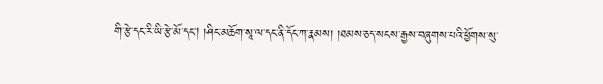གི་རྩེ་དང་རི་ཡི་རྩེ་མོ་དང། །ཤིང་མཆོག་སཱ་ལ་དང་ནི་དོང་ཀ་རྣམས། །ཐམས་ཅད་སངས་རྒྱས་བཞུགས་པའི་ཕྱོགས་སུ་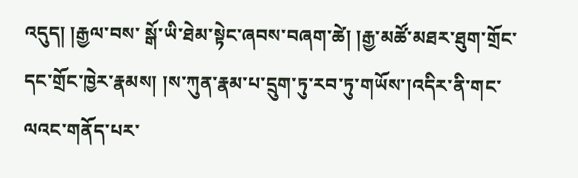འདུད། །རྒྱལ་བས་ སྒོ་ཡི་ཐེམ་སྟེང་ཞབས་བཞག་ཚེ། །རྒྱ་མཚོ་མཐར་ཐུག་གྲོང་དང་གྲོང་ཁྱེར་རྣམས། །ས་ཀུན་རྣམ་པ་དྲུག་ཏུ་རབ་ཏུ་གཡོས་།འདིར་ནི་གང་ལའང་གནོད་པར་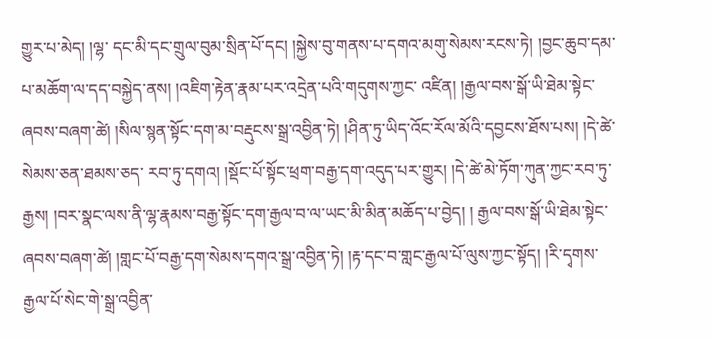གྱུར་པ་མེད། །ལྷ་ དང་མི་དང་གྲུལ་བུམ་སྲིན་པོ་དང། །སྐྱེས་བུ་གནས་པ་དགའ་མགུ་སེམས་རངས་ཏེ། །བྱང་ཆུབ་དམ་པ་མཆོག་ལ་དད་བསྐྱེད་ནས། །འཇིག་རྟེན་རྣམ་པར་འདྲེན་པའི་གདུགས་ཀྱང་ འཛིན། །རྒྱལ་བས་སྒོ་ཡི་ཐེམ་སྟེང་ཞབས་བཞག་ཚེ། །སིལ་སྙན་སྟོང་དག་མ་བརྡུངས་སྒྲ་འབྱིན་ཏེ། །ཤིན་ཏུ་ཡིད་འོང་རོལ་མོའི་དབྱངས་ཐོས་པས། །དེ་ཚེ་སེམས་ཅན་ཐམས་ཅད་ རབ་ཏུ་དགའ། །སྡོང་པོ་སྟོང་ཕྲག་བརྒྱ་དག་འདུད་པར་གྱུར། །དེ་ཚེ་མེ་ཏོག་ཀུན་ཀྱང་རབ་ཏུ་རྒྱས། །བར་སྣང་ལས་ནི་ལྷ་རྣམས་བརྒྱ་སྟོང་དག་རྒྱལ་བ་ལ་ཡང་མི་མིན་མཆོད་པ་བྱེད། ། རྒྱལ་བས་སྒོ་ཡི་ཐེམ་སྟེང་ཞབས་བཞག་ཚེ། །གླང་པོ་བརྒྱ་དག་སེམས་དགའ་སྒྲ་འབྱིན་ཏེ། །རྟ་དང་བ་གླང་རྒྱལ་པོ་ལུས་ཀྱང་སྟོད། །རི་དྭགས་རྒྱལ་པོ་སེང་གེ་སྒྲ་འབྱིན་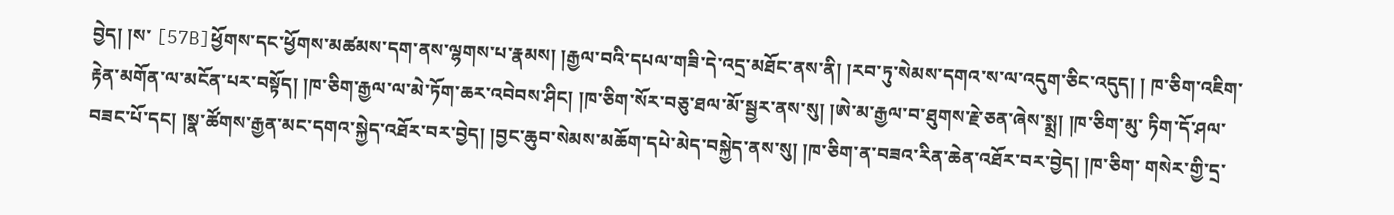བྱེད། །ས་ [57B]ཕྱོགས་དང་ཕྱོགས་མཚམས་དག་ནས་ལྷགས་པ་རྣམས། །རྒྱལ་བའི་དཔལ་གཟི་དེ་འདྲ་མཐོང་ནས་ནི། །རབ་ཏུ་སེམས་དགའ་ས་ལ་འདུག་ཅིང་འདུད། ། ཁ་ཅིག་འཇིག་རྟེན་མགོན་ལ་མངོན་པར་བསྟོད། །ཁ་ཅིག་རྒྱལ་ལ་མེ་ཏོག་ཆར་འབེབས་ཤིང། །ཁ་ཅིག་སོར་བཅུ་ཐལ་མོ་སྦྱར་ནས་སུ། །ཨེ་མ་རྒྱལ་བ་ཐུགས་རྗེ་ཅན་ཞེས་སྨྲ། །ཁ་ཅིག་མུ་ ཏིག་དོ་ཤལ་བཟང་པོ་དང། །སྣ་ཚོགས་རྒྱན་མང་དགའ་སྐྱེད་འཐོར་བར་བྱེད། །བྱང་ཆུབ་སེམས་མཆོག་དཔེ་མེད་བསྐྱེད་ནས་སུ། །ཁ་ཅིག་ན་བཟའ་རིན་ཆེན་འཐོར་བར་བྱེད། །ཁ་ཅིག་ གསེར་གྱི་དྲ་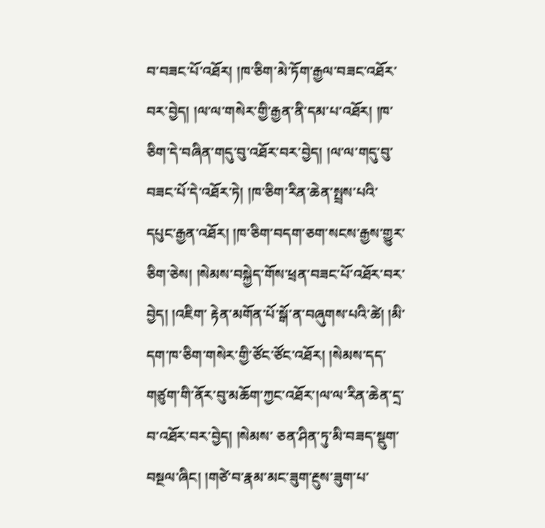བ་བཟང་པོ་འཐོར། །ཁ་ཅིག་མེ་ཏོག་རྒྱལ་བཟང་འཐོར་བར་བྱེད། །ལ་ལ་གསེར་གྱི་རྒྱན་ནི་དམ་པ་འཐོར། །ཁ་ཅིག་དེ་བཞིན་གདུ་བུ་འཐོར་བར་བྱེད། །ལ་ལ་གདུ་བུ་ བཟང་པོ་དེ་འཐོར་ཏེ། །ཁ་ཅིག་རིན་ཆེན་སྤྲས་པའི་དཔུང་རྒྱན་འཐོར། །ཁ་ཅིག་བདག་ཅག་སངས་རྒྱས་གྱུར་ཅིག་ཅེས། །སེམས་བསྐྱེད་གོས་ཕྲན་བཟང་པོ་འཐོར་བར་བྱེད། །འཇིག་ རྟེན་མགོན་པོ་སྒོ་ན་བཞུགས་པའི་ཚེ། །མི་དག་ཁ་ཅིག་གསེར་གྱི་ཙོང་ཙོང་འཐོར། །སེམས་དད་གཙུག་གི་ནོར་བུ་མཆོག་ཀྱང་འཐོར་།ལ་ལ་རིན་ཆེན་དྲ་བ་འཐོར་བར་བྱེད། །སེམས་ ཅན་ཤིན་ཏུ་མི་བཟད་སྡུག་བསྔལ་ཞིང། །གཙེ་བ་རྣམ་མང་ཟུག་རྔུས་ཟུག་པ་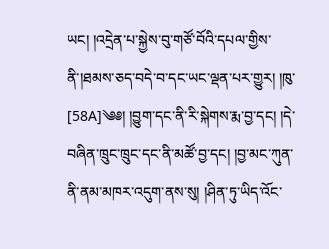ཡང། །འདྲེན་པ་སྐྱེས་བུ་གཙོ་བོའི་དཔལ་གྱིས་ནི་།ཐམས་ཅད་བདེ་བ་དང་ཡང་ལྡན་པར་གྱུར། །ཁུ་ [58A]༄༅། །བྱུག་དང་ནི་རི་སྐེགས་རྨ་བྱ་དང། །དེ་བཞིན་ཁྲུང་ཁྲུང་དང་ནི་མཚོ་བྱ་དང། །བྱ་མང་ཀུན་ནི་ནམ་མཁར་འདུག་ནས་སུ། །ཤིན་ཏུ་ཡིད་འོང་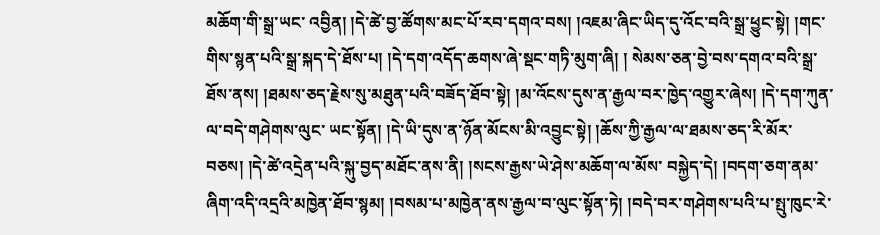མཆོག་གི་སྒྲ་ཡང་ འབྱིན། །དེ་ཚེ་བྱ་ཚོགས་མང་པོ་རབ་དགའ་བས། །འཇམ་ཞིང་ཡིད་དུ་འོང་བའི་སྒྲ་ཕྱུང་སྟེ། །གང་གིས་སྙན་པའི་སྒྲ་སྐད་དེ་ཐོས་པ། །དེ་དག་འདོད་ཆགས་ཞེ་སྡང་གཏི་མུག་ཞི། ། སེམས་ཅན་བྱེ་བས་དགའ་བའི་སྒྲ་ཐོས་ནས། །ཐམས་ཅད་རྗེས་སུ་མཐུན་པའི་བཟོད་ཐོབ་སྟེ། །མ་འོངས་དུས་ན་རྒྱལ་བར་ཁྱེད་འགྱུར་ཞེས། །དེ་དག་ཀུན་ལ་བདེ་གཤེགས་ལུང་ ཡང་སྟོན། །དེ་ཡི་དུས་ན་ཉོན་མོངས་མི་འབྱུང་སྟེ། །ཆོས་ཀྱི་རྒྱལ་ལ་ཐམས་ཅད་རི་མོར་བཅས། །དེ་ཚེ་འདྲེན་པའི་སྐུ་བྱད་མཐོང་ནས་ནི། །སངས་རྒྱས་ཡེ་ཤེས་མཆོག་ལ་མོས་ བསྐྱེད་དེ། །བདག་ཅག་ནམ་ཞིག་འདི་འདྲའི་མཁྱེན་ཐོབ་སྙམ། །བསམ་པ་མཁྱེན་ནས་རྒྱལ་བ་ལུང་སྟོན་ཏེ། །བདེ་བར་གཤེགས་པའི་པ་སྤུ་ཁུང་རེ་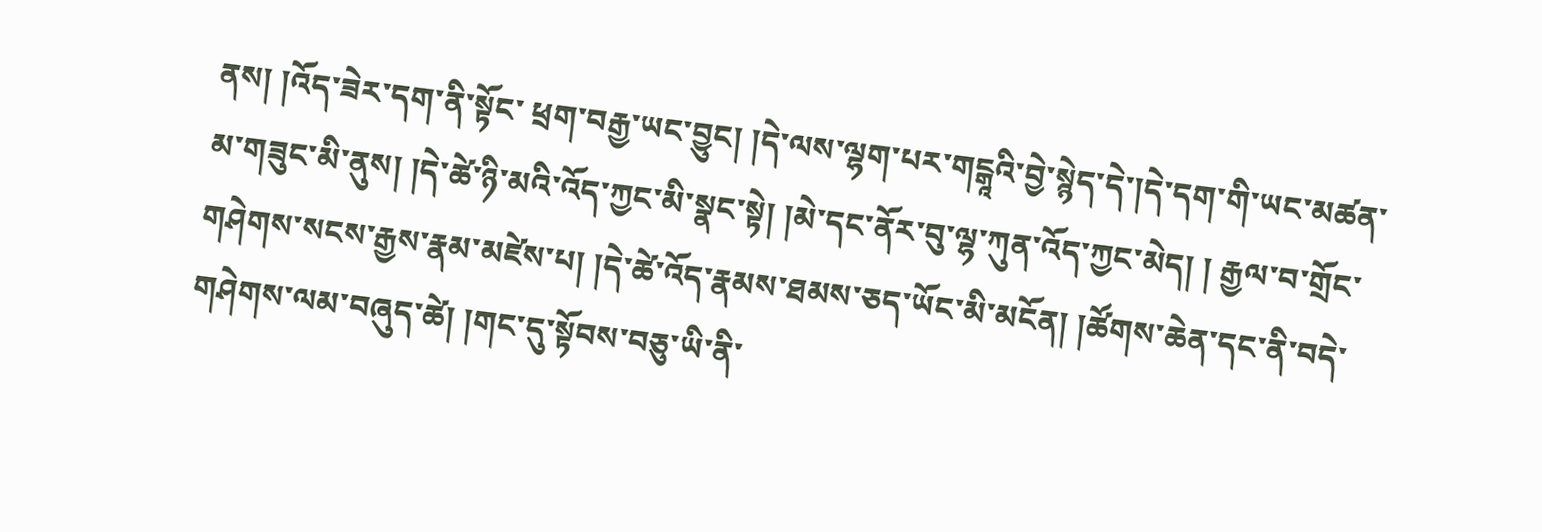ནས། །འོད་ཟེར་དག་ནི་སྟོང་ ཕྲག་བརྒྱ་ཡང་བྱུང། །དེ་ལས་ལྷག་པར་གངྒཱའི་བྱེ་སྙེད་དེ་།དེ་དག་གི་ཡང་མཚན་མ་གཟུང་མི་ནུས། །དེ་ཚེ་ཉི་མའི་འོད་ཀྱང་མི་སྣང་སྟེ། །མེ་དང་ནོར་བུ་ལྷ་ཀུན་འོད་ཀྱང་མེད། ། རྒྱལ་བ་གྲོང་གཤེགས་སངས་རྒྱས་རྣམ་མཛེས་པ། །དེ་ཚེ་འོད་རྣམས་ཐམས་ཅད་ཡོང་མི་མངོན། །ཚོགས་ཆེན་དང་ནི་བདེ་གཤེགས་ལམ་བཞུད་ཚེ། །གང་དུ་སྟོབས་བཅུ་ཡི་ནི་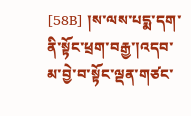[58B] །ས་ལས་པདྨ་དག་ནི་སྟོང་ཕྲག་བརྒྱ་།འདབ་མ་བྱེ་བ་སྟོང་ལྡན་གཙང་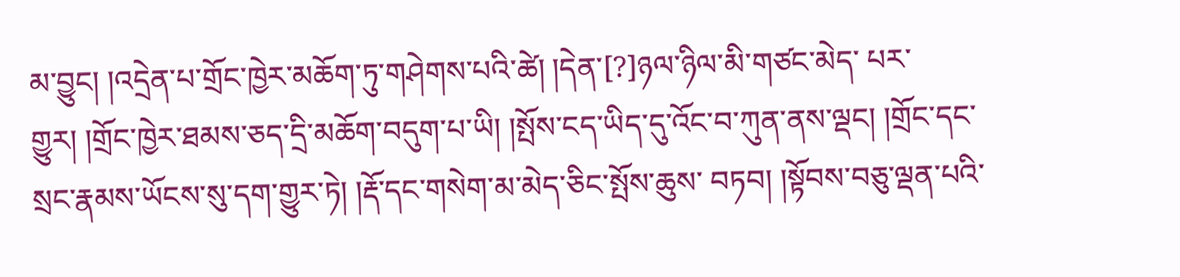མ་བྱུང། །འདྲེན་པ་གྲོང་ཁྱེར་མཆོག་ཏུ་གཤེགས་པའི་ཚེ། །དེན་[?]ཉལ་ཉིལ་མི་གཙང་མེད་ པར་གྱུར། །གྲོང་ཁྱེར་ཐམས་ཅད་དྲི་མཆོག་བདུག་པ་ཡི། །སྤོས་ངད་ཡིད་དུ་འོང་བ་ཀུན་ནས་ལྡང། །གྲོང་དང་སྲང་རྣམས་ཡོངས་སུ་དག་གྱུར་ཏེ། །རྡོ་དང་གསེག་མ་མེད་ཅིང་སྤོས་ཆུས་ བཏབ། །སྟོབས་བཅུ་ལྡན་པའི་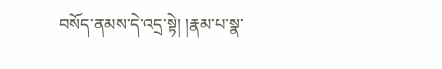བསོད་ནམས་དེ་འདྲ་སྟེ། །རྣམ་པ་སྣ་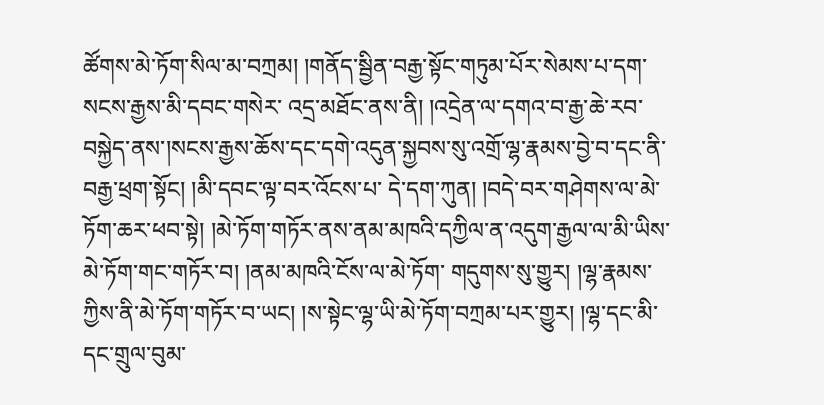ཚོགས་མེ་ཏོག་སིལ་མ་བཀྲམ། །གནོད་སྦྱིན་བརྒྱ་སྟོང་གཏུམ་པོར་སེམས་པ་དག་སངས་རྒྱས་མི་དབང་གསེར་ འདྲ་མཐོང་ནས་ནི། །འདྲེན་ལ་དགའ་བ་རྒྱ་ཆེ་རབ་བསྐྱེད་ནས་།སངས་རྒྱས་ཆོས་དང་དགེ་འདུན་སྐྱབས་སུ་འགྲོ་ལྷ་རྣམས་བྱེ་བ་དང་ནི་བརྒྱ་ཕྲག་སྟོང། །མི་དབང་ལྟ་བར་འོངས་པ་ དེ་དག་ཀུན། །བདེ་བར་གཤེགས་ལ་མེ་ཏོག་ཆར་ཕབ་སྟེ། །མེ་ཏོག་གཏོར་ནས་ནམ་མཁའི་དཀྱིལ་ན་འདུག་རྒྱལ་ལ་མི་ཡིས་མེ་ཏོག་གང་གཏོར་བ། །ནམ་མཁའི་ངོས་ལ་མེ་ཏོག་ གདུགས་སུ་གྱུར། །ལྷ་རྣམས་ཀྱིས་ནི་མེ་ཏོག་གཏོར་བ་ཡང། །ས་སྟེང་ལྷ་ཡི་མེ་ཏོག་བཀྲམ་པར་གྱུར། །ལྷ་དང་མི་དང་གྲུལ་བུམ་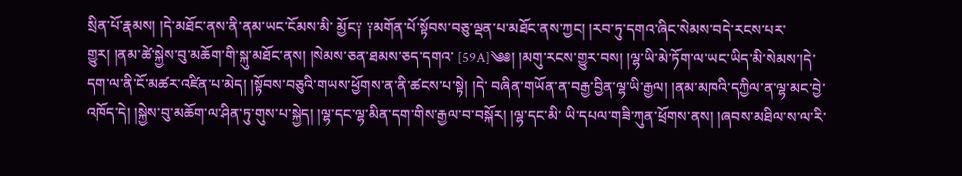སྲིན་པོ་རྣམས། །དེ་མཐོང་ནས་ནི་ནམ་ཡང་ངོམས་མི་ མྱོང༑ ༑མགོན་པོ་སྟོབས་བཅུ་ལྡན་པ་མཐོང་ནས་ཀྱང། །རབ་ཏུ་དགའ་ཞིང་སེམས་བདེ་རངས་པར་གྱུར། །ནམ་ཚེ་སྐྱེས་བུ་མཆོག་གི་སྐུ་མཐོང་ནས། །སེམས་ཅན་ཐམས་ཅད་དགའ་ [59A]༄༅། །མགུ་རངས་གྱུར་བས། །ལྷ་ཡི་མེ་ཏོག་ལ་ཡང་ཡིད་མི་སེམས་།དེ་དག་ལ་ནི་ངོ་མཚར་འཛིན་པ་མེད། །སྟོབས་བཅུའི་གཡས་ཕྱོགས་ན་ནི་ཚངས་པ་སྟེ། །དེ་ བཞིན་གཡོན་ན་བརྒྱ་བྱིན་ལྷ་ཡི་རྒྱལ། །ནམ་མཁའི་དཀྱིལ་ན་ལྷ་མང་བྱེ་འཁོད་དེ། །སྐྱེས་བུ་མཆོག་ལ་ཤིན་ཏུ་གུས་པ་སྐྱེད། །ལྷ་དང་ལྷ་མིན་དག་གིས་རྒྱལ་བ་བསྐོར། །ལྷ་དང་མི་ ཡི་དཔལ་གཟི་ཀུན་ཕྲོགས་ནས། །ཞབས་མཐིལ་ས་ལ་རི་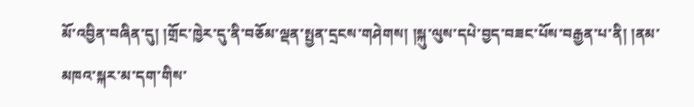མོ་འབྱིན་བཞིན་དུ། །གྲོང་ཁྱེར་དུ་ནི་བཅོམ་ལྡན་སྤྱན་དྲངས་གཤེགས། །སྐུ་ལུས་དཔེ་བྱད་བཟང་པོས་བརྒྱན་པ་ནི། །ནམ་ མཁའ་སྐར་མ་དག་གིས་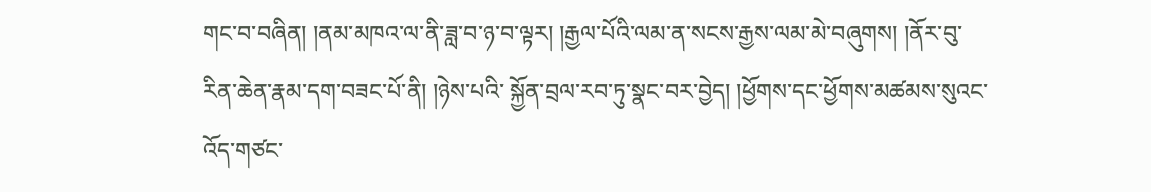གང་བ་བཞིན། །ནམ་མཁའ་ལ་ནི་ཟླ་བ་ཉ་བ་ལྟར། །རྒྱལ་པོའི་ལམ་ན་སངས་རྒྱས་ལམ་མེ་བཞུགས། །ནོར་བུ་རིན་ཆེན་རྣམ་དག་བཟང་པོ་ནི། །ཉེས་པའི་ སྐྱོན་བྲལ་རབ་ཏུ་སྣང་བར་བྱེད། །ཕྱོགས་དང་ཕྱོགས་མཚམས་སུའང་འོད་གཙང་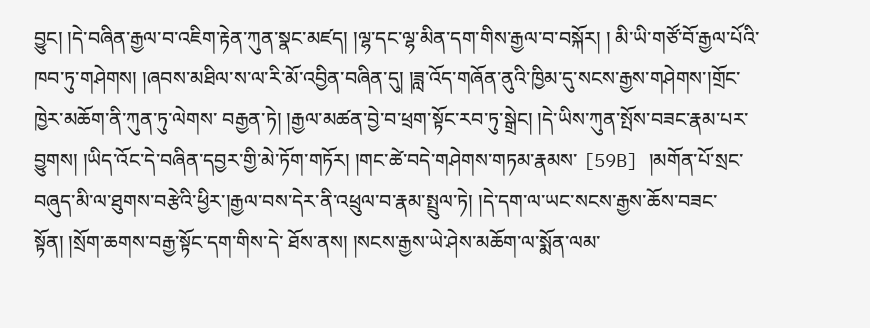བྱུང། །དེ་བཞིན་རྒྱལ་བ་འཇིག་རྟེན་ཀུན་སྣང་མཛད། །ལྷ་དང་ལྷ་མིན་དག་གིས་རྒྱལ་བ་བསྐོར། ། མི་ཡི་གཙོ་བོ་རྒྱལ་པོའི་ཁབ་ཏུ་གཤེགས། །ཞབས་མཐིལ་ས་ལ་རི་མོ་འབྱིན་བཞིན་དུ། །ཟླ་འོད་གཞོན་ནུའི་ཁྱིམ་དུ་སངས་རྒྱས་གཤེགས་།གྲོང་ཁྱེར་མཆོག་ནི་ཀུན་ཏུ་ལེགས་ བརྒྱན་ཏེ། །རྒྱལ་མཚན་བྱེ་བ་ཕྲག་སྟོང་རབ་ཏུ་སྒྲེང། །དེ་ཡིས་ཀུན་སྤོས་བཟང་རྣམ་པར་བྱུགས། །ཡིད་འོང་དེ་བཞིན་དབྱར་གྱི་མེ་ཏོག་གཏོར། །གང་ཚེ་བདེ་གཤེགས་གཏམ་རྣམས་ [59B] །མགོན་པོ་སྲང་བཞུད་མི་ལ་ཐུགས་བརྩེའི་ཕྱིར་།རྒྱལ་བས་དེར་ནི་འཕྲུལ་བ་རྣམ་སྤྲུལ་ཏེ། །དེ་དག་ལ་ཡང་སངས་རྒྱས་ཆོས་བཟང་སྟོན། །སྲོག་ཆགས་བརྒྱ་སྟོང་དག་གིས་དེ་ ཐོས་ནས། །སངས་རྒྱས་ཡེ་ཤེས་མཆོག་ལ་སྨོན་ལམ་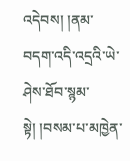འདེབས། །ནམ་བདག་འདི་འདྲའི་ཡེ་ཤེས་ཐོབ་སྙམ་སྟེ། །བསམ་པ་མཁྱེན་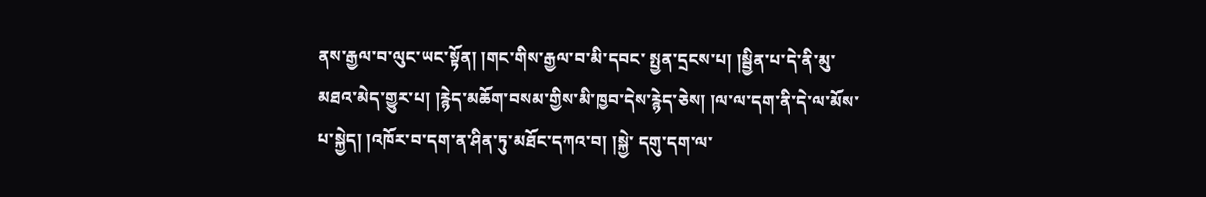ནས་རྒྱལ་བ་ལུང་ཡང་སྟོན། །གང་གིས་རྒྱལ་བ་མི་དབང་ སྤྱན་དྲངས་པ། །སྦྱིན་པ་དེ་ནི་མུ་མཐའ་མེད་གྱུར་པ། །རྙེད་མཆོག་བསམ་གྱིས་མི་ཁྱབ་དེས་རྙེད་ཅེས། །ལ་ལ་དག་ནི་དེ་ལ་མོས་པ་སྐྱེད། །འཁོར་བ་དག་ན་ཤིན་ཏུ་མཐོང་དཀའ་བ། །སྐྱེ་ དགུ་དག་ལ་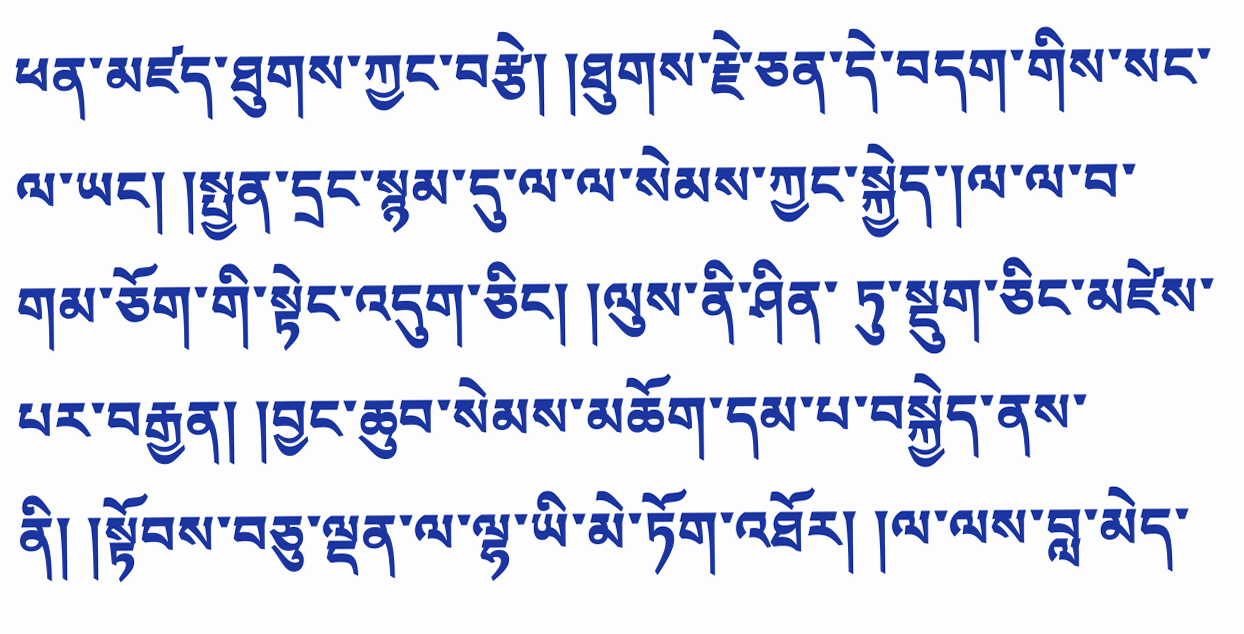ཕན་མཛད་ཐུགས་ཀྱང་བརྩེ། །ཐུགས་རྗེ་ཅན་དེ་བདག་གིས་སང་ལ་ཡང། །སྤྱན་དྲང་སྙམ་དུ་ལ་ལ་སེམས་ཀྱང་སྐྱེད་།ལ་ལ་བ་གམ་ཅོག་གི་སྟེང་འདུག་ཅིང། །ལུས་ནི་ཤིན་ ཏུ་སྡུག་ཅིང་མཛེས་པར་བརྒྱན། །བྱང་ཆུབ་སེམས་མཆོག་དམ་པ་བསྐྱེད་ནས་ནི། །སྟོབས་བཅུ་ལྡན་ལ་ལྷ་ཡི་མེ་ཏོག་འཐོར། །ལ་ལས་བླ་མེད་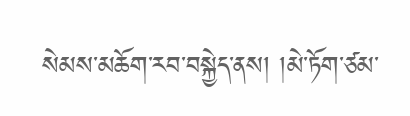སེམས་མཆོག་རབ་བསྐྱེད་ནས། །མེ་ཏོག་ཙམ་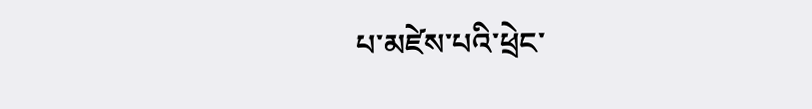པ་མཛེས་པའི་ཕྲེང་